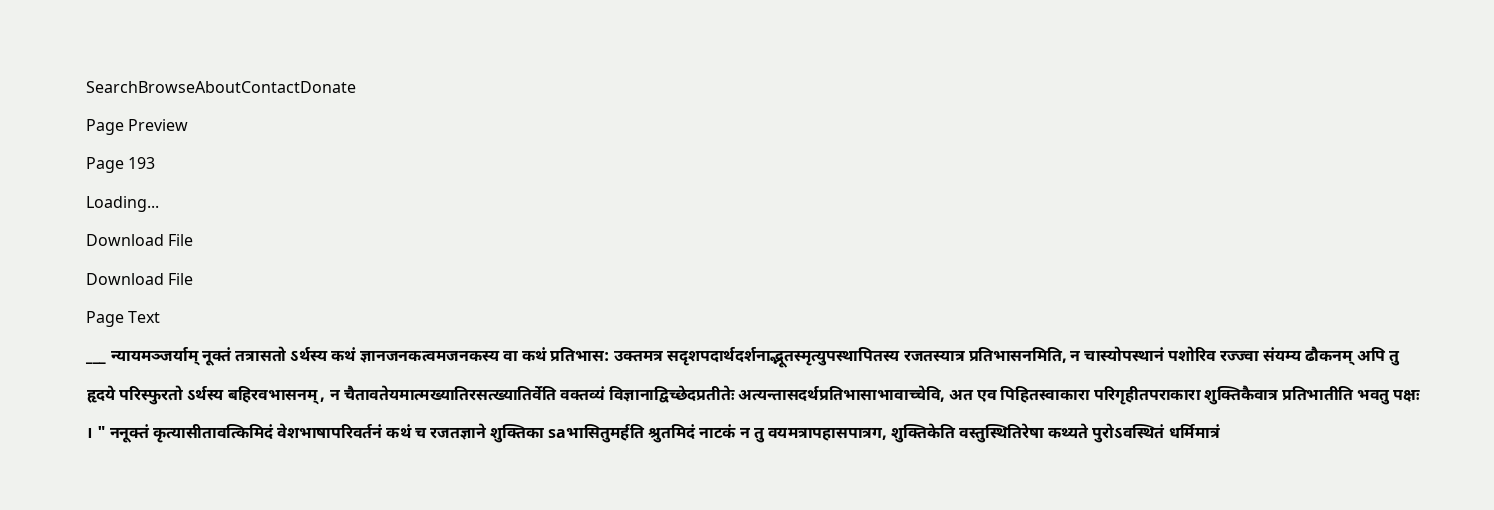SearchBrowseAboutContactDonate
Page Preview
Page 193
Loading...
Download File
Download File
Page Text
___ न्यायमञ्जर्याम् नूक्तं तत्रासतो ऽर्थस्य कथं ज्ञानजनकत्वमजनकस्य वा कथं प्रतिभास: उक्तमत्र सदृशपदार्थदर्शनाद्भूतस्मृत्युपस्थापितस्य रजतस्यात्र प्रतिभासनमिति, न चास्योपस्थानं पशोरिव रज्ज्वा संयम्य ढौकनम् अपि तु हृदये परिस्फुरतो ऽर्थस्य बहिरवभासनम्, न चैतावतेयमात्मख्यातिरसत्ख्यातिर्वेति वक्तव्यं विज्ञानाद्विच्छेदप्रतीतेः अत्यन्तासदर्थप्रतिभासाभावाच्चेवि, अत एव पिहितस्वाकारा परिगृहीतपराकारा शुक्तिकैवात्र प्रतिभातीति भवतु पक्षः । " ननूक्तं कृत्यासीतावत्किमिदं वेशभाषापरिवर्तनं कथं च रजतज्ञाने शुक्तिका saभासितुमर्हति श्रुतमिदं नाटकं न तु वयमत्रापहासपात्रग, शुक्तिकेति वस्तुस्थितिरेषा कथ्यते पुरोऽवस्थितं धर्मिमात्रं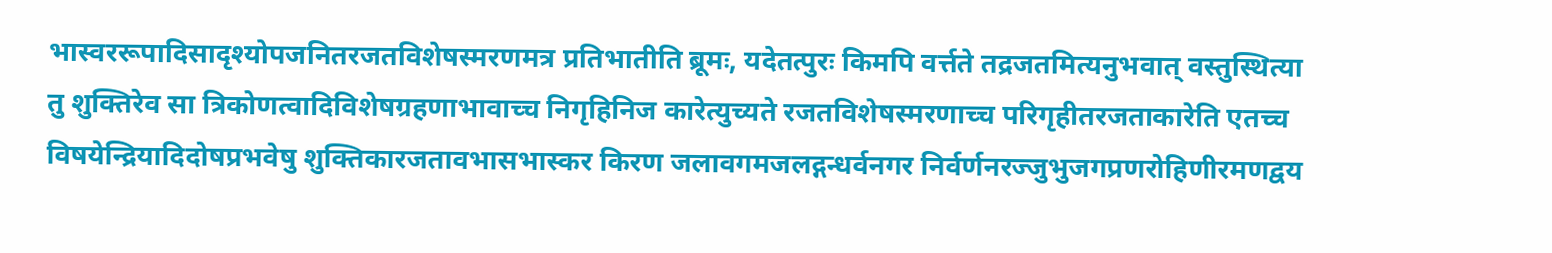भास्वररूपादिसादृश्योपजनितरजतविशेषस्मरणमत्र प्रतिभातीति ब्रूमः, यदेतत्पुरः किमपि वर्त्तते तद्रजतमित्यनुभवात् वस्तुस्थित्या तु शुक्तिरेव सा त्रिकोणत्वादिविशेषग्रहणाभावाच्च निगृहिनिज कारेत्युच्यते रजतविशेषस्मरणाच्च परिगृहीतरजताकारेति एतच्च विषयेन्द्रियादिदोषप्रभवेषु शुक्तिकारजतावभासभास्कर किरण जलावगमजलद्गन्धर्वनगर निर्वर्णनरज्जुभुजगप्रणरोहिणीरमणद्वय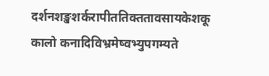दर्शनशङ्खशर्करापीततिक्ततावसायकेशकू कालो कनादिविभ्रमेष्वभ्युपगम्यते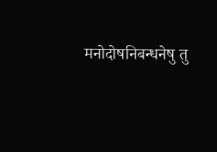मनोदोषनिबन्धनेषु तु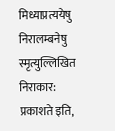मिध्याप्रत्ययेषु निरालम्बनेषु स्मृत्युल्लिखित निराकार: प्रकाशते इति,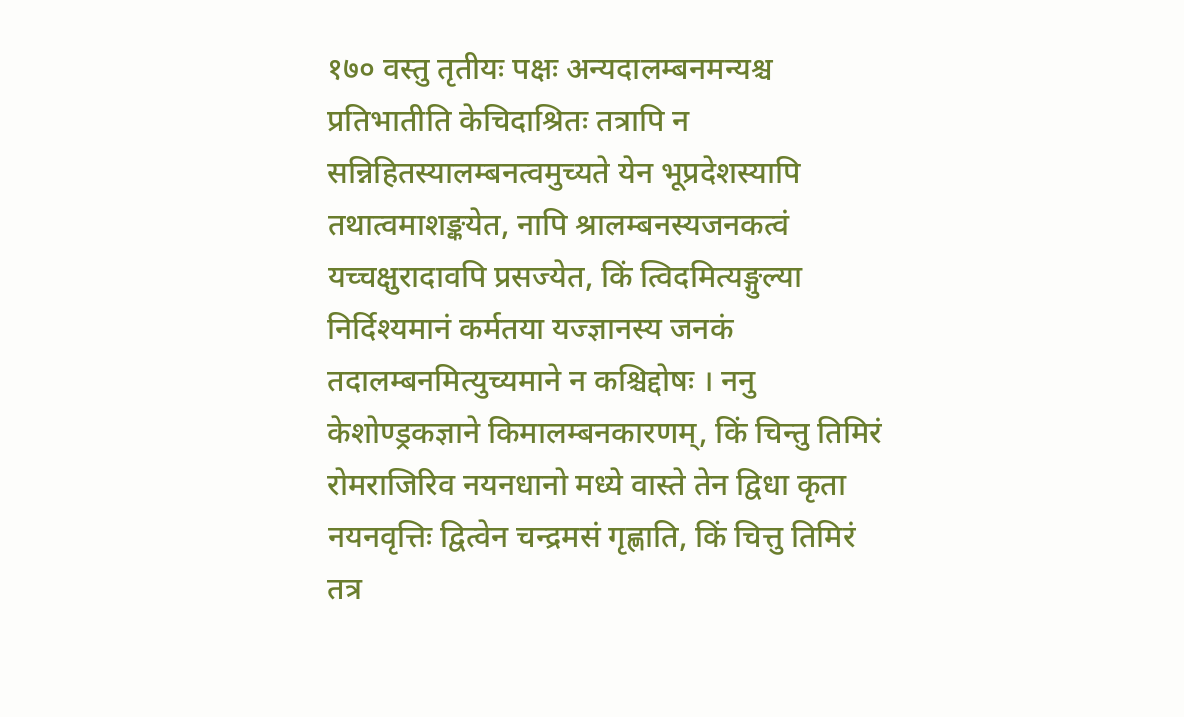१७० वस्तु तृतीयः पक्षः अन्यदालम्बनमन्यश्च प्रतिभातीति केचिदाश्रितः तत्रापि न सन्निहितस्यालम्बनत्वमुच्यते येन भूप्रदेशस्यापि तथात्वमाशङ्कयेत, नापि श्रालम्बनस्यजनकत्वं यच्चक्षुरादावपि प्रसज्येत, किं त्विदमित्यङ्गुल्या निर्दिश्यमानं कर्मतया यज्ज्ञानस्य जनकं तदालम्बनमित्युच्यमाने न कश्चिद्दोषः । ननु केशोण्ड्रकज्ञाने किमालम्बनकारणम्, किं चिन्तु तिमिरं रोमराजिरिव नयनधानो मध्ये वास्ते तेन द्विधा कृता नयनवृत्तिः द्वित्वेन चन्द्रमसं गृह्णाति, किं चित्तु तिमिरं तत्र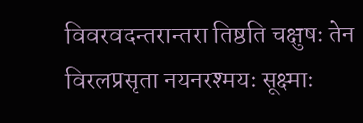विवरवदन्तरान्तरा तिष्ठति चक्षुषः तेन विरलप्रसृता नयनरश्मयः सूक्ष्माः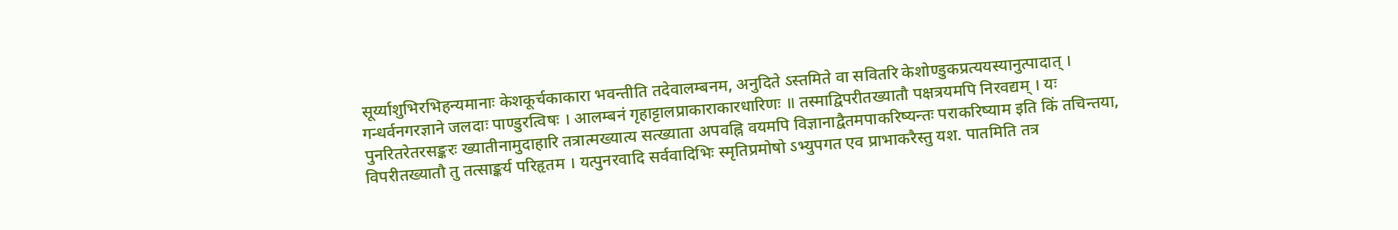सूर्य्याशुभिरभिहन्यमानाः केशकूर्चकाकारा भवन्तीति तदेवालम्बनम, अनुदिते ऽस्तमिते वा सवितरि केशोण्डुकप्रत्ययस्यानुत्पादात् । गन्धर्वनगरज्ञाने जलदाः पाण्डुरत्विषः । आलम्बनं गृहाट्टालप्राकाराकारधारिणः ॥ तस्माद्विपरीतख्यातौ पक्षत्रयमपि निरवद्यम् । यः पुनरितरेतरसङ्करः ख्यातीनामुदाहारि तत्रात्मख्यात्य सत्ख्याता अपवह्नि वयमपि विज्ञानाद्वैतमपाकरिष्यन्तः पराकरिष्याम इति किं तचिन्तया, विपरीतख्यातौ तु तत्साङ्कर्य परिहृतम । यत्पुनरवादि सर्ववादिभिः स्मृतिप्रमोषो ऽभ्युपगत एव प्राभाकरैस्तु यश. पातमिति तत्र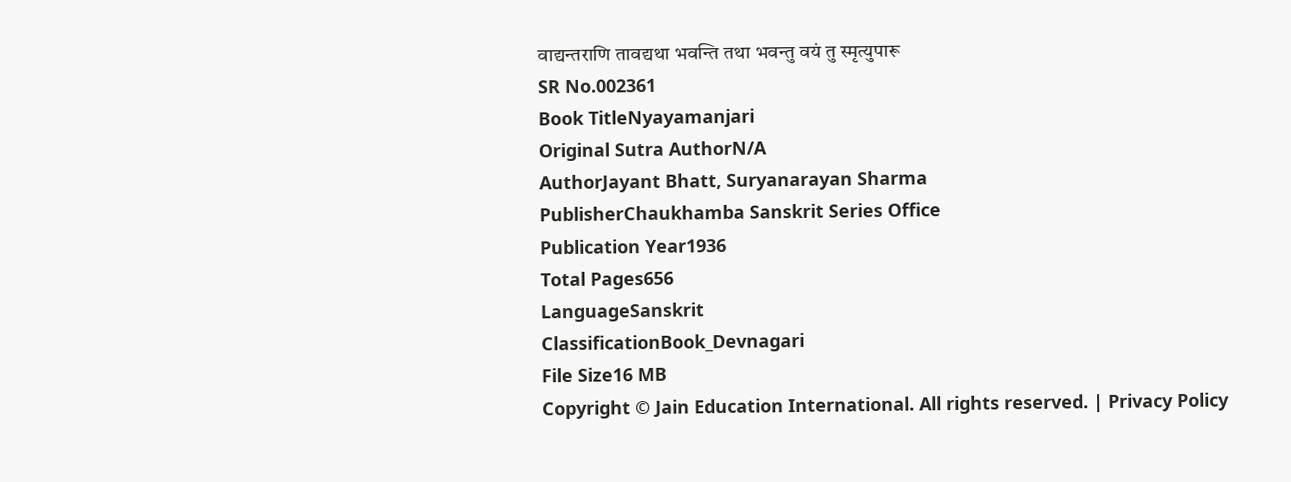वाद्यन्तराणि तावद्यथा भवन्ति तथा भवन्तु वयं तु स्मृत्युपारू
SR No.002361
Book TitleNyayamanjari
Original Sutra AuthorN/A
AuthorJayant Bhatt, Suryanarayan Sharma
PublisherChaukhamba Sanskrit Series Office
Publication Year1936
Total Pages656
LanguageSanskrit
ClassificationBook_Devnagari
File Size16 MB
Copyright © Jain Education International. All rights reserved. | Privacy Policy